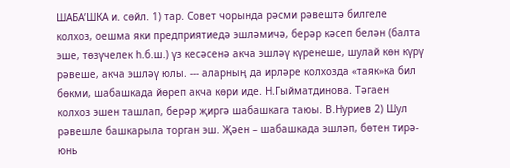ШАБА’ШКА и. сөйл. 1) тар. Совет чорында рәсми рәвештә билгеле колхоз, оешма яки предприятиедә эшләмичә, берәр кәсеп белән (балта эше, төзүчелек һ.б.ш.) үз кесәсенә акча эшләү күренеше, шулай көн күрү рәвеше, акча эшләү юлы. --- аларның да ирләре колхозда «таяк»ка бил бөкми, шабашкада йөреп акча көри иде. Н.Гыйматдинова. Тәгаен колхоз эшен ташлап, берәр җиргә шабашкага таюы. В.Нуриев 2) Шул рәвешле башкарыла торган эш. Җәен – шабашкада эшләп, бөтен тирә-юнь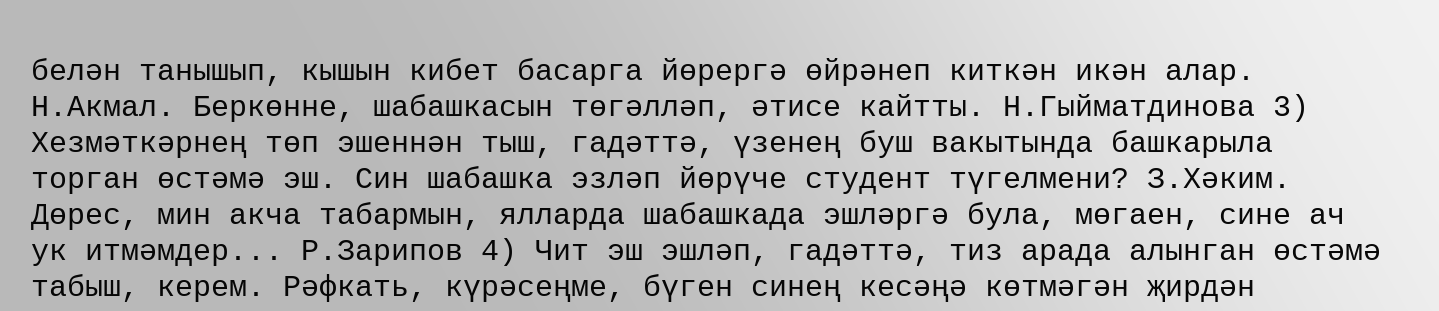белән танышып, кышын кибет басарга йөрергә өйрәнеп киткән икән алар. Н.Акмал. Беркөнне, шабашкасын төгәлләп, әтисе кайтты. Н.Гыйматдинова 3) Хезмәткәрнең төп эшеннән тыш, гадәттә, үзенең буш вакытында башкарыла торган өстәмә эш. Син шабашка эзләп йөрүче студент түгелмени? З.Хәким. Дөрес, мин акча табармын, ялларда шабашкада эшләргә була, мөгаен, сине ач ук итмәмдер... Р.Зарипов 4) Чит эш эшләп, гадәттә, тиз арада алынган өстәмә табыш, керем. Рәфкать, күрәсеңме, бүген синең кесәңә көтмәгән җирдән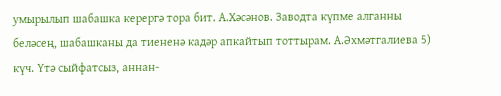умырылып шабашка керергә тора бит. А.Хәсәнов. Заводта күпме алганны беләсең, шабашканы да тиененә кадәр апкайтып тоттырам. А.Әхмәтгалиева 5) күч. Үтә сыйфатсыз, аннан-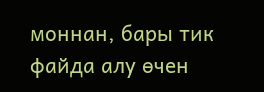моннан, бары тик файда алу өчен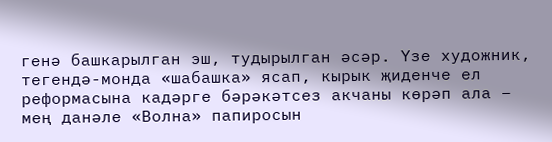генә башкарылган эш, тудырылган әсәр. Үзе художник, тегендә-монда «шабашка» ясап, кырык җиденче ел реформасына кадәрге бәрәкәтсез акчаны көрәп ала – мең данәле «Волна» папиросын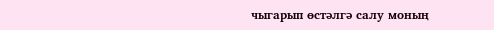чыгарып өстәлгә салу моның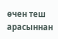өчен теш арасыннан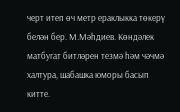черт итеп өч метр ераклыкка төкерү белән бер. М.Мәһдиев. Көндәлек матбугат битләрен тезмә һәм чәчмә халтура, шабашка юморы басып китте.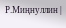Р.Миңнуллин |